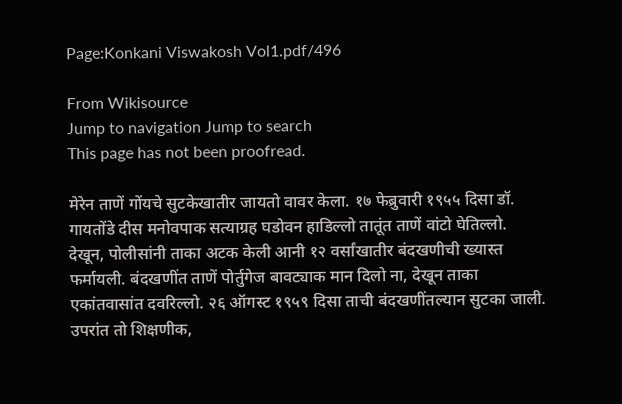Page:Konkani Viswakosh Vol1.pdf/496

From Wikisource
Jump to navigation Jump to search
This page has not been proofread.

मेरेन ताणें गोंयचे सुटकेखातीर जायतो वावर केला. १७ फेब्रुवारी १९५५ दिसा डॉ. गायतोंडे दीस मनोवपाक सत्याग्रह घडोवन हाडिल्लो तातूंत ताणें वांटो घेतिल्लो. देखून, पोलीसांनी ताका अटक केली आनी १२ वर्सांखातीर बंदखणीची ख्यास्त फर्मायली. बंदखणींत ताणें पोर्तुगेज बावट्याक मान दिलो ना, देखून ताका एकांतवासांत दवरिल्लो. २६ ऑगस्ट १९५९ दिसा ताची बंदखणींतल्यान सुटका जाली. उपरांत तो शिक्षणीक,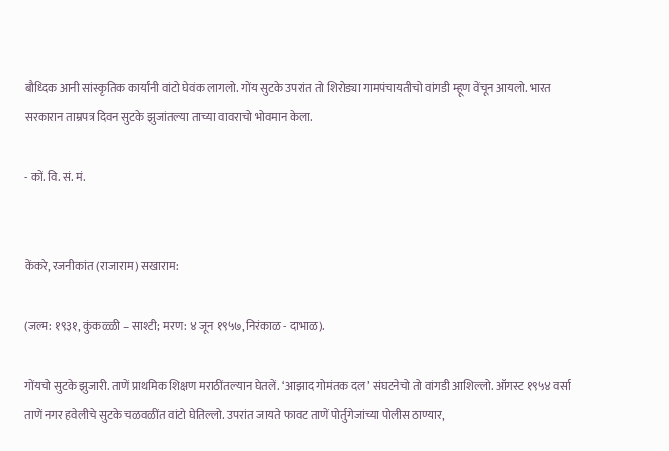बौध्दिक आनी सांस्कृतिक कार्यांनी वांटो घेवंक लागलो. गोंय सुटके उपरांत तो शिरोड्या गामपंचायतीचो वांगडी म्हूण वेंचून आयलो. भारत सरकारान ताम्रपत्र दिवन सुटके झुजांतल्या ताच्या वावराचो भोवमान केला.

- कों. वि. सं. मं.


केंकरे, रजनीकांत (राजाराम) सखाराम:

(जल्म: १९३१, कुंकळ्ळी – साश्टी; मरण: ४ जून १९५७, निरंकाळ - दाभाळ).

गोंयचो सुटके झुजारी. ताणें प्राथमिक शिक्षण मराठींतल्यान घेतलें. ‘आझाद गोमंतक दल’ संघटनेचो तो वांगडी आशिल्लो. ऑगस्ट १९५४ वर्सा ताणें नगर हवेलीचे सुटके चळवळींत वांटो घेतिल्लो. उपरांत जायते फावट ताणें पोर्तुगेजांच्या पोलीस ठाण्यार,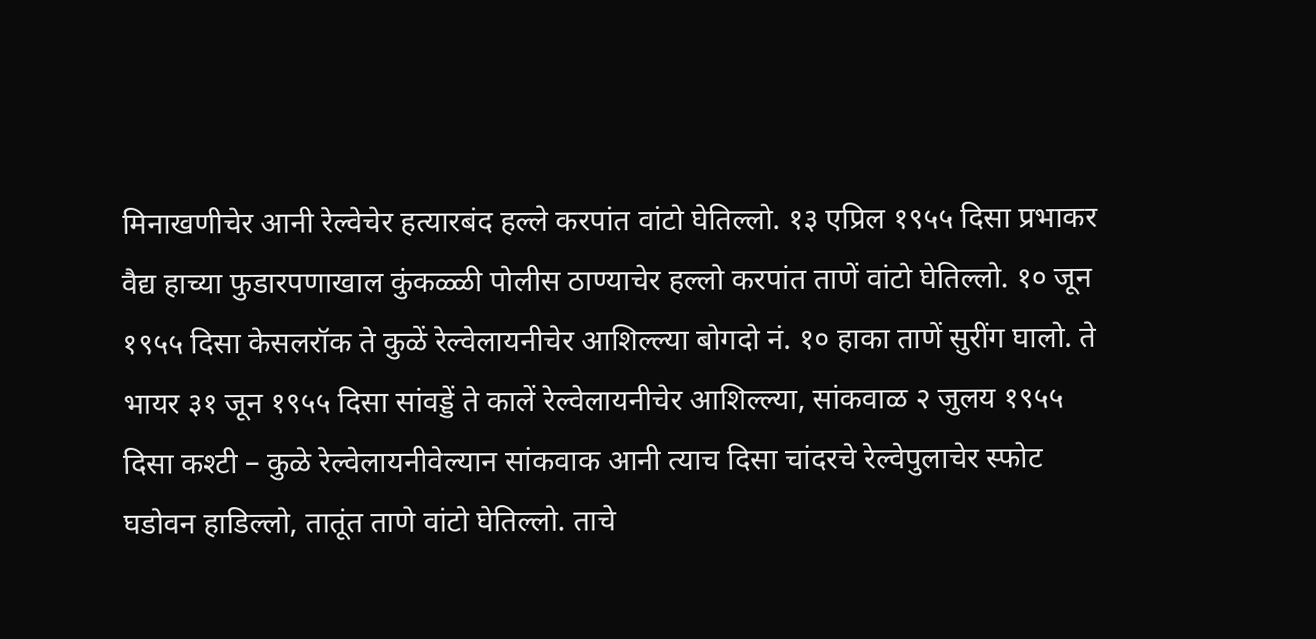मिनाखणीचेर आनी रेल्वेचेर हत्यारबंद हल्ले करपांत वांटो घेतिल्लो. १३ एप्रिल १९५५ दिसा प्रभाकर वैद्य हाच्या फुडारपणाखाल कुंकळ्ळी पोलीस ठाण्याचेर हल्लो करपांत ताणें वांटो घेतिल्लो. १० जून १९५५ दिसा केसलरॉक ते कुळें रेल्वेलायनीचेर आशिल्ल्या बोगदो नं. १० हाका ताणें सुरींग घालो. ते भायर ३१ जून १९५५ दिसा सांवड्डें ते कालें रेल्वेलायनीचेर आशिल्ल्या, सांकवाळ २ जुलय १९५५ दिसा कश्टी – कुळे रेल्वेलायनीवेल्यान सांकवाक आनी त्याच दिसा चांदरचे रेल्वेपुलाचेर स्फोट घडोवन हाडिल्लो, तातूंत ताणे वांटो घेतिल्लो. ताचे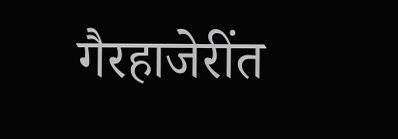गैरहाजेरींत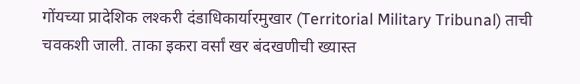गोंयच्या प्रादेशिक लश्करी दंडाधिकार्यारमुखार (Territorial Military Tribunal) ताची चवकशी जाली. ताका इकरा वर्सां खर बंदखणीची ख्यास्त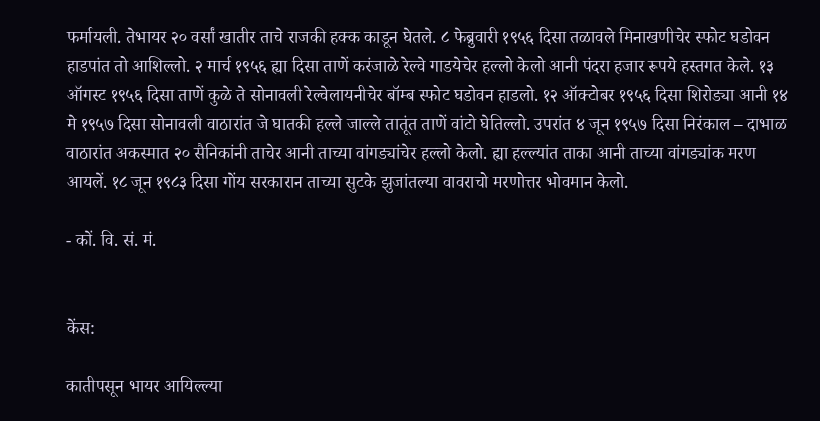फर्मायली. तेभायर २० वर्सां खातीर ताचे राजकी हक्क काडून घेतले. ८ फेब्रुवारी १९५६ दिसा तळावले मिनाखणीचेर स्फोट घडोवन हाडपांत तो आशिल्लो. २ मार्च १९५६ ह्या दिसा ताणें करंजाळे रेल्वे गाडयेचेर हल्लो केलो आनी पंदरा हजार रूपये हस्तगत केले. १३ ऑगस्ट १९५६ दिसा ताणें कुळे ते सोनावली रेल्वेलायनीचेर बॉम्ब स्फोट घडोवन हाडलो. १२ ऑक्टोबर १९५६ दिसा शिरोड्या आनी १४ मे १९५७ दिसा सोनावली वाठारांत जे घातकी हल्ले जाल्ले तातूंत ताणें वांटो घेतिल्लो. उपरांत ४ जून १९५७ दिसा निरंकाल – दाभाळ वाठारांत अकस्मात २० सैनिकांनी ताचेर आनी ताच्या वांगड्यांचेर हल्लो केलो. ह्या हल्ल्यांत ताका आनी ताच्या वांगड्यांक मरण आयलें. १८ जून १९८३ दिसा गोंय सरकारान ताच्या सुटके झुजांतल्या वावराचो मरणोत्तर भोवमान केलो.

- कों. वि. सं. मं.


केंस:

कातीपसून भायर आयिल्ल्या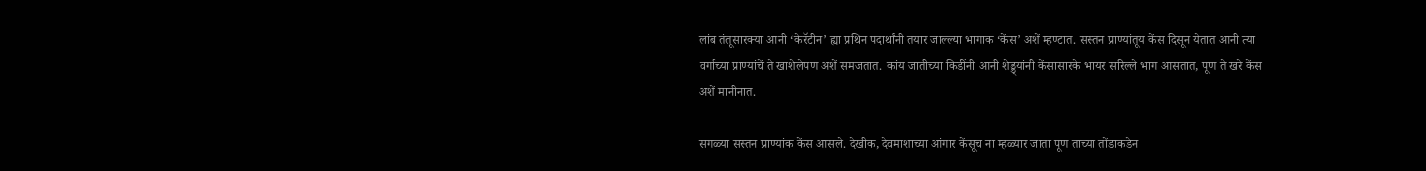लांब तंतूसारक्या आनी ‘केरॅटीन’ ह्या प्रथिन पदार्थांनी तयार जाल्ल्या भागाक ‘केंस’ अशें म्हण्टात. सस्तन प्राण्यांतूय केंस दिसून येतात आनी त्या वर्गाच्या प्राण्यांचें ते खाशेलेपण अशें समजतात. कांय जातीच्या किडींनी आनी शेड्ड्यांनी केंसासारके भायर सरिल्ले भाग आसतात, पूण ते खरे केंस अशें मानीनात.

सगळ्या सस्तन प्राण्यांक केंस आसले. देखीक, देवमाशाच्या आंगार केंसूच ना म्हळ्यार जाता पूण ताच्या तोंडाकडेन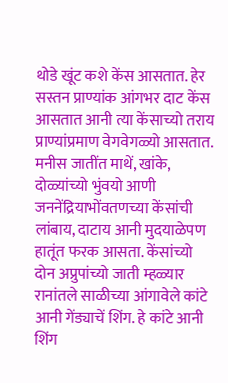थोडे खूंट कशे केंस आसतात. हेर सस्तन प्राण्यांक आंगभर दाट केंस आसतात आनी त्या केंसाच्यो तराय प्राण्यांप्रमाण वेगवेगळ्यो आसतात. मनीस जातींत माथें, खांके, दोळ्यांच्यो भुंवयो आणी जननेंद्रियाभोंवतणच्या केंसांची लांबाय, दाटाय आनी मुदयाळेपण हातूंत फरक आसता. केंसांच्यो दोन अप्रुपांच्यो जाती म्हळ्यार रानांतले साळीच्या आंगावेले कांटे आनी गेंड्याचें शिंग. हे कांटे आनी शिंग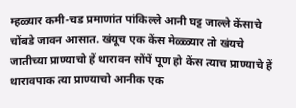म्हळ्यार कमी-चड प्रमाणांत पांकिल्ले आनी घट्ट जाल्ले केंसाचे चोंबडे जावन आसात. खंयूच एक केंस मेळ्ळ्यार तो खंयचे जातीच्या प्राण्याचो हें थारावन सोंपें पूण हो केंस त्याच प्राण्याचे हें थारावपाक त्या प्राण्याचो आनीक एक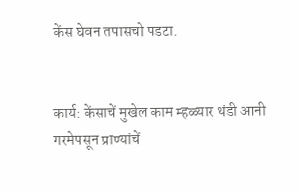केंस घेवन तपासचो पडटा.


कार्य: केंसाचें मुखेल काम म्हळ्यार थंडी आनी गरमेपसून प्राण्यांचें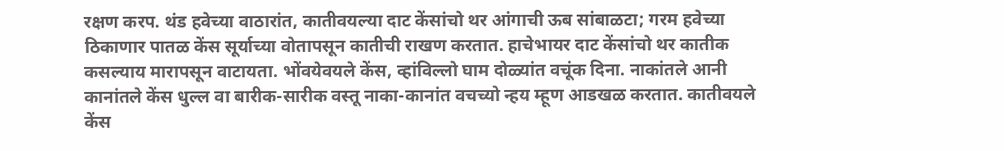रक्षण करप. थंड हवेच्या वाठारांत, कातीवयल्या दाट केंसांचो थर आंगाची ऊब सांबाळटा; गरम हवेच्या ठिकाणार पातळ केंस सूर्याच्या वोतापसून कातीची राखण करतात. हाचेभायर दाट केंसांचो थर कातीक कसल्याय मारापसून वाटायता. भोंवयेवयले केंस, व्हांविल्लो घाम दोळ्यांत वचूंक दिना. नाकांतले आनी कानांतले केंस धुल्ल वा बारीक-सारीक वस्तू नाका-कानांत वचच्यो न्हय म्हूण आडखळ करतात. कातीवयले केंस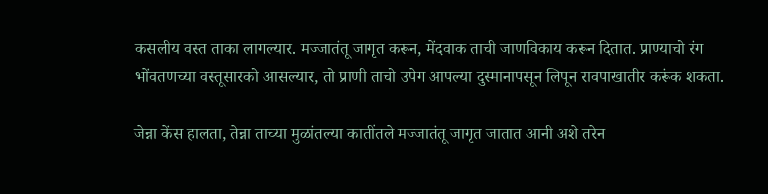कसलीय वस्त ताका लागल्यार. मज्जातंतू जागृत करून, मेंदवाक ताची जाणविकाय करून दितात. प्राण्याचो रंग भोंवतणच्या वस्तूसारको आसल्यार, तो प्राणी ताचो उपेग आपल्या दुस्मानापसून लिपून रावपाखातीर करूंक शकता.

जेन्ना केंस हालता, तेन्ना ताच्या मुळांतल्या कातींतले मज्जातंतू जागृत जातात आनी अशे तरेन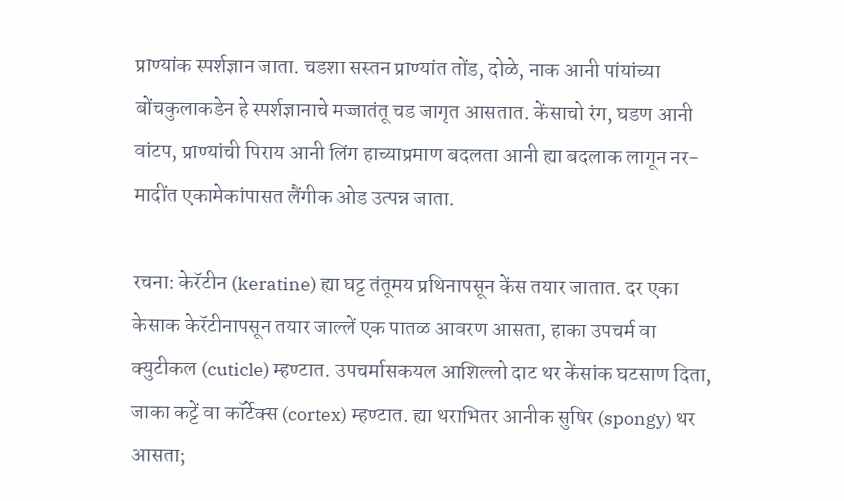प्राण्यांक स्पर्शज्ञान जाता. चडशा सस्तन प्राण्यांत तोंड, दोळे, नाक आनी पांयांच्या बोंचकुलाकडेन हे स्पर्शज्ञानाचे मज्जातंतू चड जागृत आसतात. केंसाचो रंग, घडण आनी वांटप, प्राण्यांची पिराय आनी लिंग हाच्याप्रमाण बदलता आनी ह्या बदलाक लागून नर-मादींत एकामेकांपासत लैंगीक ओड उत्पन्न जाता.

रचना: केरॅटीन (keratine) ह्या घट्ट तंतूमय प्रथिनापसून केंस तयार जातात. दर एका केसाक केरॅटीनापसून तयार जाल्लें एक पातळ आवरण आसता, हाका उपचर्म वा क्युटीकल (cuticle) म्हण्टात. उपचर्मासकयल आशिल्लो दाट थर केंसांक घटसाण दिता, जाका कट्टें वा कॉर्टेक्स (cortex) म्हण्टात. ह्या थराभितर आनीक सुषिर (spongy) थर आसता;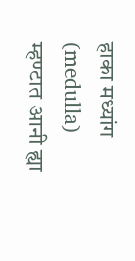हाका मध्यांग (medulla) म्हण्टात आनी ह्या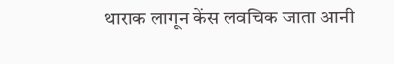थाराक लागून केंस लवचिक जाता आनी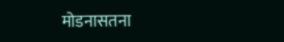मोडनासतना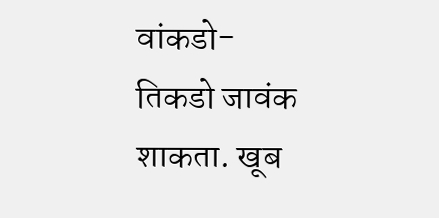वांकडो-तिकडो जावंक शाकता. खूब